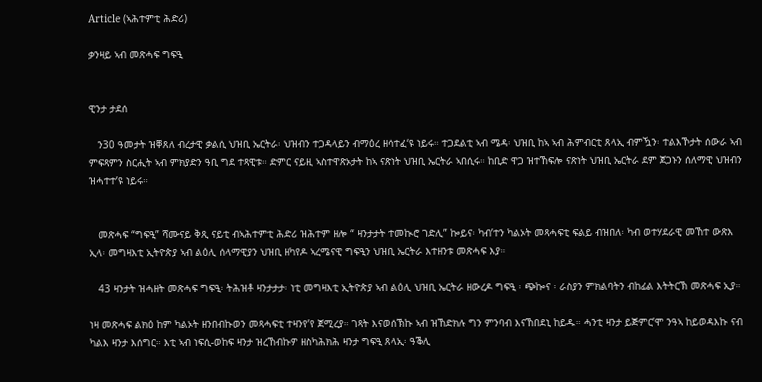Article (ኣሕተምቲ ሕድሪ)

ቃንዛይ ኣብ መጽሓፍ ግፍዒ


ዊንታ ታደሰ

   ን30 ዓመታት ዝቐጸለ ብረታዊ ቃልሲ ህዝቢ ኤርትራ፡ ህዝብን ተጋዳላይን ብማዕረ ዘሳተፈ‘ዩ ነይሩ። ተጋደልቲ ኣብ ሜዳ፡ ህዝቢ ከኣ ኣብ ሕምብርቲ ጸላኢ ብምዃን፡ ተልእኾታት ሰውራ ኣብ ምፍጻምን ስርሒት ኣብ ምክያድን ዓቢ ግደ ተጻዊቱ። ድምር ናይዚ ኣስተዋጽኦታት ከኣ ናጽነት ህዝቢ ኤርትራ ኣበሲሩ። ከቢድ ዋጋ ዝተኸፍሎ ናጽነት ህዝቢ ኤርትራ ደም ጀጋኑን ሰለማዊ ህዝብን ዝሓተተ’ዩ ነይሩ።


   መጽሓፍ “ግፍዒ” ሻሙናይ ቅጺ ናይቲ ብኣሕተምቲ ሕድሪ ዝሕተም ዘሎ “ ዛንታታት ተመኲሮ ገድሊ” ኰይና፡ ካብ’ተን ካልኦት መጻሓፍቲ ፍልይ ብዝበለ፡ ካብ ወተሃደራዊ መኸተ ውጽእ ኢላ፡ መግዛእቲ ኢትዮጵያ ኣብ ልዕሊ ሰላማዊያን ህዝቢ ዘካየዶ ኣረሜናዊ ግፍዒን ህዝቢ ኤርትራ እተዘንቱ መጽሓፍ እያ።

   43 ዛንታት ዝሓዘት መጽሓፍ ግፍዒ፡ ትሕዝቶ ዛንታታታ፡ ነቲ መግዛእቲ ኢትዮጵያ ኣብ ልዕሊ ህዝቢ ኤርትራ ዘውረዶ ግፍዒ ፡ ጭኰና ፡ ራስያን ምክልባትን ብከፊል እትትርኽ መጽሓፍ ኢያ።

ነዛ መጽሓፍ ልክዕ ከም ካልኦት ዘንበብኩወን መጻሓፍቲ ተዛንየ’የ ጀሚረያ። ገጻት እናወሰኽኩ ኣብ ዝኸድክሉ ግን ምንባብ እናኸበደኒ ከይዱ። ሓንቲ ዛንታ ይጅምር’ሞ ንዓኣ ከይወዳእኩ ናብ ካልእ ዛንታ እሰግር። እቲ ኣብ ነፍሲ-ወከፍ ዛንታ ዝረኸብኩዎ ዘስካሕክሕ ዛንታ ግፍዒ ጸላኢ፡ ዓቕሊ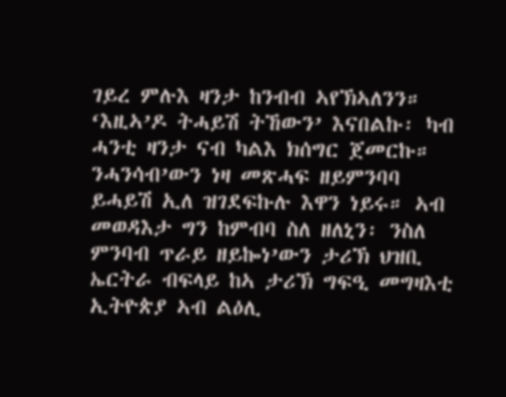ገይረ ምሉእ ዛንታ ከንብብ ኣየኽኣለንን። ‘እዚኣ’ዶ ትሓይሽ ትኸውን’ እናበልኩ፡ ካብ ሓንቲ ዛንታ ናብ ካልእ ክሰግር ጀመርኩ። ንሓንሳብ’ውን ነዛ መጽሓፍ ዘይምንባባ ይሓይሽ ኢለ ዝገደፍኩሉ እዋን ነይሩ። ኣብ መወዳእታ ግን ከምብባ ስለ ዘለኒን፡ ንስለ ምንባብ ጥራይ ዘይኰነ’ውን ታሪኽ ህዝቢ ኤርትራ ብፍላይ ከኣ ታሪኽ ግፍዒ መግዛእቲ ኢትዮጵያ ኣብ ልዕሊ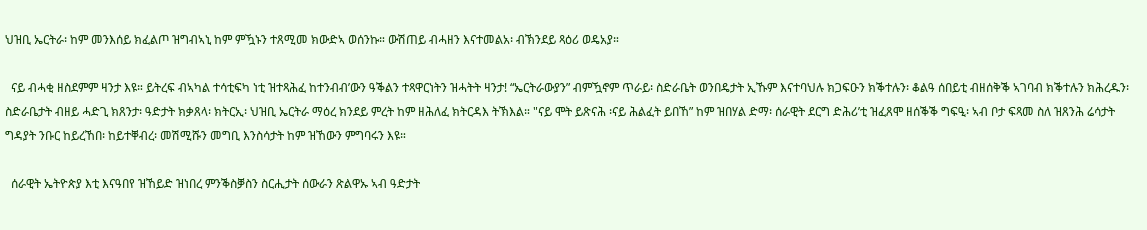ህዝቢ ኤርትራ፡ ከም መንእሰይ ክፈልጦ ዝግብኣኒ ከም ምዃኑን ተጸሚመ ክውድኣ ወሰንኩ። ውሽጠይ ብሓዘን እናተመልአ፡ ብኽንደይ ጻዕሪ ወዴአያ።

  ናይ ብሓቂ ዘስደምም ዛንታ እዩ። ይትረፍ ብኣካል ተሳቲፍካ ነቲ ዝተጻሕፈ ከተንብብ’ውን ዓቕልን ተጻዋርነትን ዝሓትት ዛንታ! “ኤርትራውያን” ብምዃኖም ጥራይ፡ ስድራቤት ወንበዴታት ኢኹም እናተባህሉ ክጋፍዑን ክቕተሉን፡ ቆልዓ ሰበይቲ ብዘሰቅቕ ኣገባብ ክቕተሉን ክሕረዱን፡ ስድራቤታት ብዘይ ሓድጊ ክጸንታ፡ ዓድታት ክቃጸላ፡ ክትርኢ፡ ህዝቢ ኤርትራ ማዕረ ክንደይ ምረት ከም ዘሕለፈ ክትርዳእ ትኽእል። "ናይ ሞት ይጽናሕ ፡ናይ ሕልፈት ይበኸ” ከም ዝበሃል ድማ፡ ሰራዊት ደርግ ድሕሪ’ቲ ዝፈጸሞ ዘሰቕቕ ግፍዒ፡ ኣብ ቦታ ፍጻመ ስለ ዝጸንሕ ሬሳታት ግዳያት ንቡር ከይረኸበ፡ ከይተቐብረ፡ መሽሚሹን መግቢ እንስሳታት ከም ዝኸውን ምግባሩን እዩ።

  ሰራዊት ኤትዮጵያ እቲ እናዓበየ ዝኸይድ ዝነበረ ምንቕስቓስን ስርሒታት ሰውራን ጽልዋኡ ኣብ ዓድታት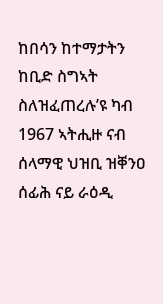ከበሳን ከተማታትን ከቢድ ስግኣት ስለዝፈጠረሉ’ዩ ካብ 1967 ኣትሒዙ ናብ ሰላማዊ ህዝቢ ዝቐንዐ ሰፊሕ ናይ ራዕዲ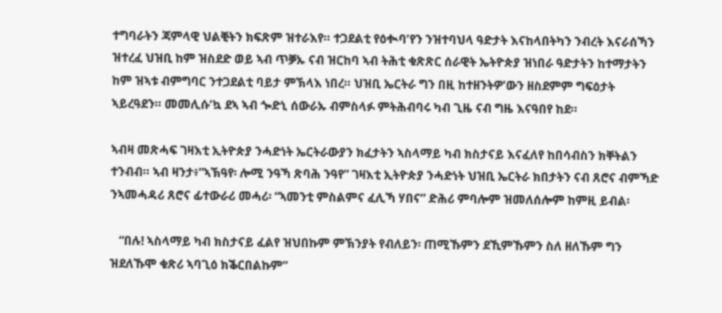ተግባራትን ጃምላዊ ህልቒትን ክፍጽም ዝተራእየ። ተጋደልቲ የዕቊባ’የን ንዝተባህላ ዓድታት እናከላበትካን ንብረት እናራሰኻን ዝተረፈ ህዝቢ ከም ዝስደድ ወይ ኣብ ጥቓኡ ናብ ዝርከባ ኣብ ትሕቲ ቁጽጽር ሰራዊት ኤትዮጵያ ዝነበራ ዓድታትን ከተማታትን ከም ዝኣቱ ብምግባር ንተጋደልቲ ባይታ ምኽላእ ነበረ። ህዝቢ ኤርትራ ግን በዚ ከተዘንትዎ’ውን ዘስደምም ግፍዕታት ኣይረዓደን። መመሊሱ’ኳ ደኣ ኣብ ጐድኒ ሰውራኡ ብምስላፉ ምትሕብባሩ ካብ ጊዜ ናብ ግዜ እናዓበየ ከደ።

ኣብዛ መጽሓፍ ገዛእቲ ኢትዮጵያ ንሓድነት ኤርትራውያን ክፈታትን ኣስላማይ ካብ ክስታናይ እናፈለየ ከበሳብስን ክቐትልን ተንብብ። ኣብ ዛንታ፥”ኣኽዓየ፡ ሎሚ ንዓኻ ጽባሕ ንዓየ” ገዛእቲ ኢትዮጵያ ንሓድነት ህዝቢ ኤርትራ ክበታትን ናብ ጸሮና ብምኻድ ንኣመሓዳሪ ጸሮና ፊተውራሪ መሓሪ፡ “ኣመንቲ ምስልምና ፈሊኻ ሃበና” ድሕሪ ምባሎም ዝመለሰሎም ከምዚ ይብል፡

   “በሉ! ኣስላማይ ካብ ክስታናይ ፈልየ ዝህበኩም ምኽንያት የብለይን፡ ጠሚኹምን ደኺምኹምን ስለ ዘለኹም ግን ዝደለኹሞ ቁጽሪ ኣባጊዕ ክቕርበልኩም”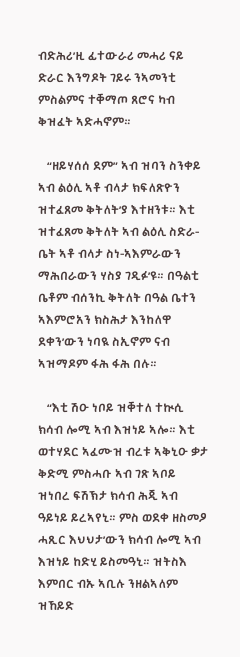ብድሕሪ’ዚ ፊተውራሪ መሓሪ ናይ ድራር እንግዶት ገይሩ ንኣመንቲ ምስልምና ተቐማጦ ጸሮና ካብ ቅዝፈት ኣድሓኖም።

   “ዘይሃሰሰ ደም” ኣብ ዝባን ስንቀይ ኣብ ልዕሊ ኣቶ ብላታ ክፍለጽዮን ዝተፈጸመ ቅትለት’ያ እተዘንቱ። እቲ ዝተፈጸመ ቅትለት ኣብ ልዕሊ ስድራ-ቤት ኣቶ ብላታ ስነ-ኣእምራውን ማሕበራውን ሃስያ ገዲፉ’ዩ። በዓልቲ ቤቶም ብሰንኪ ቅትለት በዓል ቤተን ኣእምሮአን ክስሕታ እንከለዋ ደቀን’ውን ነባዪ ስኢኖም ናብ ኣዝማዶም ፋሕ ፋሕ በሉ።

   “እቲ ሽዑ ነቦይ ዝቐተለ ተኲሲ ክሳብ ሎሚ ኣብ እዝነይ ኣሎ። እቲ ወተሃደር ኣፈሙዝ ብረቱ ኣቅኒዑ ቃታ ቅድሚ ምስሓቡ ኣብ ገጽ ኣቦይ ዝነበረ ፍሽኽታ ክሳብ ሕጂ ኣብ ዓይነይ ይረኣየኒ። ምስ ወደቀ ዘስመዖ ሓጺር እህህታ’ውን ክሳብ ሎሚ ኣብ እዝነይ ከድሂ ይስመዓኒ። ዝትስእ እምበር ብኡ ኣቢሉ ንዘልኣለም ዝኸይድ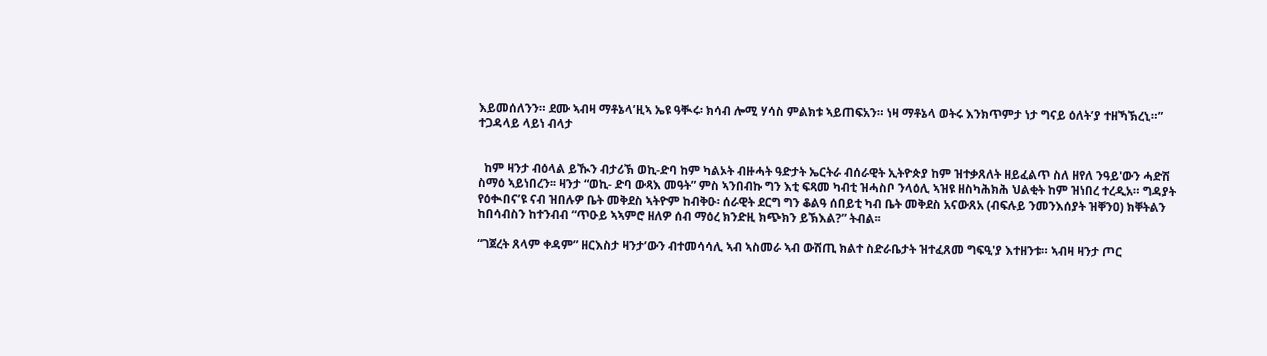እይመሰለንን። ደሙ ኣብዛ ማቶኔላ’ዚኣ ኤዩ ዓቚሩ፡ ክሳብ ሎሚ ሃሳስ ምልክቱ ኣይጠፍአን። ነዛ ማቶኔላ ወትሩ እንክጥምታ ነታ ግናይ ዕለት’ያ ተዘኻኽረኒ።”
ተጋዳላይ ላይነ ብላታ


  ከም ዛንታ ብዕላል ይዂን ብታሪኽ ወኪ-ድባ ከም ካልኦት ብዙሓት ዓድታት ኤርትራ ብሰራዊት ኢትዮጵያ ከም ዝተቃጸለት ዘይፈልጥ ስለ ዘየለ ንዓይ'ውን ሓድሽ ስማዕ ኣይነበረን፡፡ ዛንታ “ወኪ- ድባ ውጻእ መዓት” ምስ ኣንበብኩ ግን እቲ ፍጻመ ካብቲ ዝሓስቦ ንላዕሊ ኣዝዩ ዘስካሕክሕ ህልቂት ከም ዝነበረ ተረዲአ። ግዳያት የዕቊበና’ዩ ናብ ዝበሉዎ ቤት መቅደስ ኣትዮም ከብቅዑ፡ ሰራዊት ደርግ ግን ቆልዓ ሰበይቲ ካብ ቤት መቅደስ አናውጸአ (ብፍሉይ ንመንእሰያት ዝቐንዐ) ክቐትልን ከበሳብስን ከተንብብ “ጥዑይ ኣኣምሮ ዘለዎ ሰብ ማዕረ ክንድዚ ክጭክን ይኽእል?” ትብል፡፡

“ገጀረት ጸላም ቀዳም” ዘርእስታ ዛንታ’ውን ብተመሳሳሊ ኣብ ኣስመራ ኣብ ውሽጢ ክልተ ስድራቤታት ዝተፈጸመ ግፍዒ'ያ እተዘንቱ። ኣብዛ ዛንታ ጦር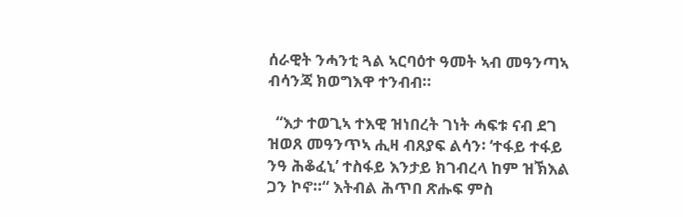ሰራዊት ንሓንቲ ጓል ኣርባዕተ ዓመት ኣብ መዓንጣኣ ብሳንጃ ክወግእዋ ተንብብ።

  “እታ ተወጊኣ ተእዊ ዝነበረት ገነት ሓፍቱ ናብ ደገ ዝወጸ መዓንጥኣ ሒዛ ብጸያፍ ልሳን፡ ‘ተፋይ ተፋይ ንዓ ሕቆፈኒ’ ተስፋይ እንታይ ክገብረላ ከም ዝኽእል ጋን ኮኖ።“ እትብል ሕጥበ ጽሑፍ ምስ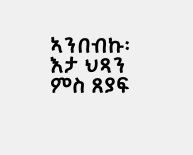ኣንበብኩ፡ እታ ህጻን ምስ ጸያፍ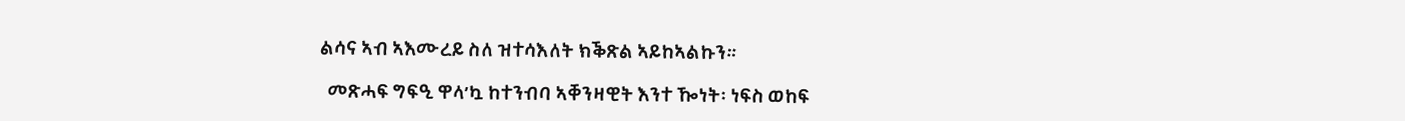ልሳና ኣብ ኣእሙረይ ስለ ዝተሳእለት ክቕጽል ኣይከኣልኩን።

  መጽሓፍ ግፍዒ ዋላ’ኳ ከተንብባ ኣቐንዛዊት እንተ ዀነት፡ ነፍስ ወከፍ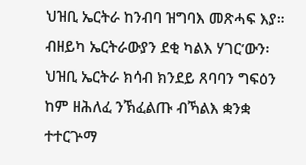ህዝቢ ኤርትራ ከንብባ ዝግባእ መጽሓፍ እያ። ብዘይካ ኤርትራውያን ደቂ ካልእ ሃገር’ውን፡ ህዝቢ ኤርትራ ክሳብ ክንደይ ጸባባን ግፍዕን ከም ዘሕለፈ ንኽፈልጡ ብኻልእ ቋንቋ ተተርጕማ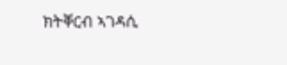ክትቐርብ ኣገዳሲ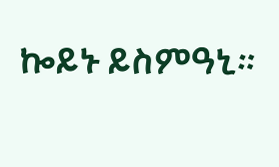ኰይኑ ይስምዓኒ።